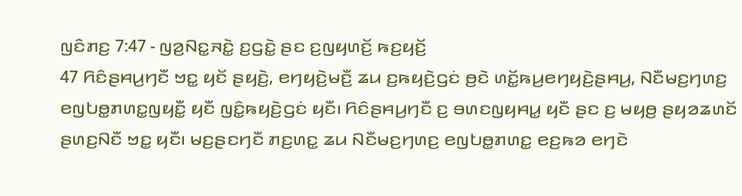ꤜꤢꤨꤊꤢ꤬ 7:47 - ꤜꤤ꤬ꤡꤢ꤭ꤏꤢꤧ꤭ ꤢ꤬ꤞꤢꤧ꤭ ꤔꤢ ꤢ꤬ꤜꤟꤛꤢꤩ꤬ ꤒꤢ꤬ꤟꤢꤩ꤬
47 ꤖꤢꤨꤔꤌꤣ꤬ꤚꤢꤪ ꤠꤢ꤭ ꤟꤢꤩ ꤔꤟꤢꤧ꤬, ꤕꤚꤟꤢꤧ꤬ꤗꤢꤪ꤬ ꤘꤣ ꤢ꤬ꤒꤟꤢꤧ꤬ꤞꤢꤦ ꤥ꤬ꤢꤧ ꤛꤢꤩ꤭ꤒꤣ꤬ꤕꤚꤟꤢꤧ꤬ꤔꤌꤣ꤬, ꤡꤢꤪꤗꤢ꤬ꤚꤛꤢ꤬ ꤕꤜꤝꤥ꤭ꤊꤛꤢ꤭ꤜꤟꤢꤪ꤭ ꤟꤢꤪ ꤜꤢꤨ꤭ꤒꤟꤢꤧ꤬ꤞꤢꤦ ꤟꤢꤪ꤯ ꤖꤢꤨꤔꤌꤣ꤬ꤚꤢꤪ ꤢ꤬ ꤋꤛꤢꤜꤟꤌꤣ꤭ ꤟꤢꤪ ꤔꤢ ꤢ꤬ ꤗꤟꤥ꤬ ꤔꤟꤤꤘꤛꤢꤩ ꤔꤛꤢ꤬ꤡꤢꤪ ꤠꤢ꤭ ꤟꤢꤪ꤯ ꤗꤢ꤬ꤔꤢꤚꤢꤪ ꤊꤢ꤬ꤛꤢ꤭ ꤘꤣ ꤡꤢꤪꤗꤢ꤬ꤚꤛꤢ꤬ ꤕꤜꤝꤥ꤭ꤊꤛꤢ꤭ ꤕꤢ꤬ꤒꤤ ꤕꤚꤢꤧ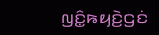ꤜꤢꤨ꤭ꤒꤟꤢꤧ꤬ꤞꤢꤦ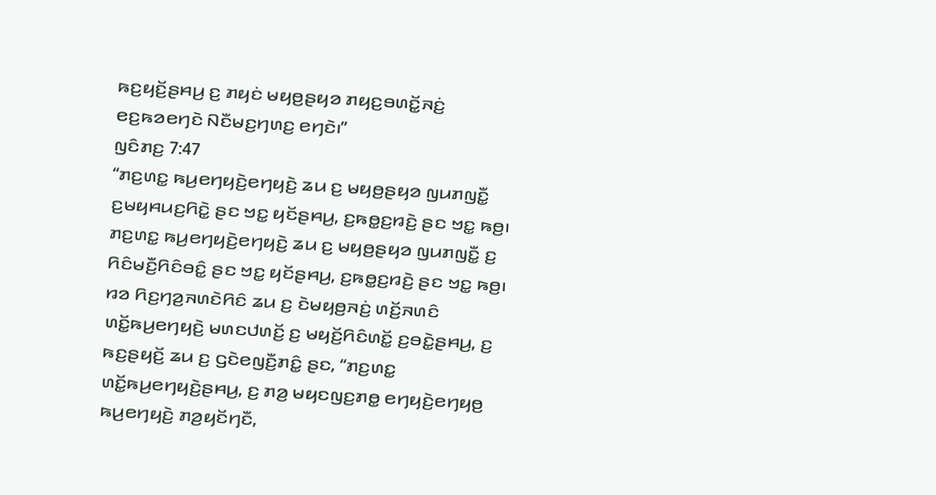ꤒꤢ꤬ꤟꤢꤩ꤬ꤔꤌꤣ꤬ ꤢ꤬ ꤊꤟꤢꤦ ꤗꤟꤥ꤬ꤔꤟꤤ ꤊꤟꤢ꤬ꤋꤛꤢꤩ꤭ꤏꤢꤦ꤬ ꤕꤢ꤬ꤒꤤꤕꤚꤢꤧ ꤡꤢꤪꤗꤢ꤬ꤚꤛꤢ꤬ ꤕꤚꤢꤧ꤯”
ꤜꤢꤨꤊꤢ꤬ 7:47
“ꤊꤢ꤬ꤛꤢ꤭ ꤒꤣ꤬ꤕꤚꤟꤢꤧ꤬ꤕꤚꤟꤢꤧ꤬ ꤘꤣ ꤢ꤬ ꤗꤟꤥ꤬ꤔꤟꤤ ꤜꤣꤊꤜꤢꤪ꤭ ꤢ꤬ꤗꤟꤌꤣꤢ꤬ꤖꤢꤧ꤭ ꤔꤢ ꤠꤢ꤭ ꤟꤢꤩꤔꤌꤣ꤬, ꤢ꤬ꤒꤥ꤭ꤢ꤬ꤙꤢꤧ꤬ ꤔꤢ ꤠꤢ꤭ ꤒꤥ꤬꤯ ꤊꤢ꤬ꤛꤢ꤭ ꤒꤣ꤬ꤕꤚꤟꤢꤧ꤬ꤕꤚꤟꤢꤧ꤬ ꤘꤣ ꤢ꤬ ꤗꤟꤥ꤬ꤔꤟꤤ ꤜꤣꤊꤜꤢꤪ꤭ ꤢ꤬ ꤖꤢꤨꤗꤢꤪ꤬ꤖꤢꤨꤋꤢꤨ꤭ ꤔꤢ ꤠꤢ꤭ ꤟꤢꤩꤔꤌꤣ꤬, ꤢ꤬ꤒꤥ꤭ꤢ꤬ꤙꤢꤧ꤬ ꤔꤢ ꤠꤢ꤭ ꤒꤥ꤬꤯
ꤙꤤ ꤖꤢ꤬ꤚꤤ꤬ꤏꤛꤢꤧꤖꤢꤨ ꤘꤣ ꤢ꤬ ꤢꤧꤗꤟꤥ꤬ꤏꤢꤦ꤬ ꤛꤢꤩ꤬ꤏꤛꤢꤨ ꤛꤢꤩ꤭ꤒꤣ꤬ꤕꤚꤟꤢꤧ꤬ ꤗꤛꤢꤓꤛꤢꤩ꤬ ꤢ꤬ ꤗꤟꤢꤩ꤬ꤖꤢꤨꤛꤢꤩ꤭ ꤢ꤬ꤋꤢꤧ꤭ꤔꤌꤣ꤬, ꤢ꤬ ꤒꤢ꤬ꤔꤟꤢꤩ꤬ ꤘꤣ ꤢ꤬ ꤞꤢꤧꤕꤜꤢꤪ꤬ꤊꤢꤨ꤭ ꤔꤢ, “ꤊꤢ꤬ꤛꤢ꤭ ꤛꤢꤩ꤭ꤒꤣ꤬ꤕꤚꤟꤢꤧ꤬ꤔꤌꤣ꤬, ꤢ꤬ ꤊꤤ꤬ ꤗꤟꤢꤜꤢ꤬ꤊꤥ꤭ ꤕꤚꤟꤢꤧ꤬ꤕꤚꤟꤥ꤬ ꤒꤣ꤬ꤕꤚꤟꤢꤧ꤬ ꤊꤤ꤬ꤟꤢꤩꤚꤢꤪ,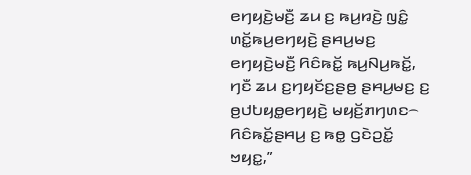ꤕꤚꤟꤢꤧ꤬ꤗꤢꤪ꤬ ꤘꤣ ꤢ꤬ ꤒꤣ꤬ꤙꤢꤧ꤬ ꤜꤢꤨ꤭ ꤛꤢꤩ꤭ꤒꤣ꤬ꤕꤚꤟꤢꤧ꤬ ꤔꤌꤣ꤬ꤗꤢ꤬ ꤕꤚꤟꤢꤧ꤬ꤗꤢꤪ꤬ ꤖꤢꤨꤒꤢꤩ꤭ ꤒꤣ꤬ꤡꤣ꤬ꤒꤢꤩ꤭, ꤚꤢꤪ ꤘꤣ ꤢ꤬ꤚꤟꤢꤩꤢ꤬ꤔꤥ꤬ ꤔꤌꤣ꤬ꤗꤢ꤬ ꤢ꤬ ꤥ꤬ꤓꤝꤟꤥ꤭ꤕꤚꤟꤢꤧ꤬ ꤗꤟꤢꤩ꤬ꤊꤚꤛꤢ꤮ ꤖꤢꤨꤒꤢꤩ꤭ꤔꤌꤣ꤬ ꤢ꤬ ꤒꤥ꤭ ꤞꤢꤧꤑꤢꤩ꤭ ꤠꤟꤢ꤭,”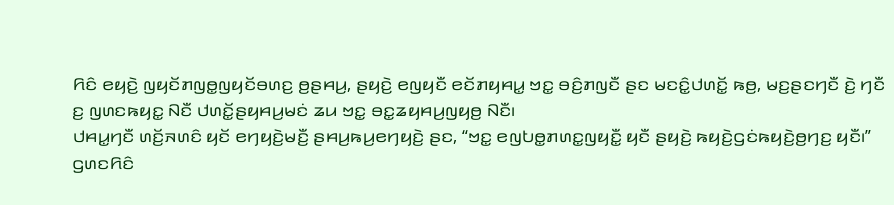ꤖꤢꤨ ꤕꤟꤢꤧ꤬ ꤜꤟꤢꤩꤊꤜꤥ꤭ꤜꤟꤢꤩꤋꤛꤢ꤬ ꤥ꤬ꤔꤌꤣ꤬, ꤔꤟꤢꤧ꤬ ꤕꤜꤟꤢꤪ ꤕꤢꤩꤊꤟꤌꤣ꤭ ꤠꤢ꤭ ꤋꤢꤨ꤬ꤊꤜꤢꤪ ꤔꤢ ꤗꤢꤢꤨ꤭ꤓꤛꤢꤩ꤭ ꤒꤥ꤬, ꤗꤢ꤬ꤔꤢꤚꤢꤪ ꤢꤧ꤬ ꤚꤢꤪ ꤢ꤬ ꤜꤛꤢꤒꤟꤢ꤭ ꤡꤢꤪ ꤓꤛꤢꤩ꤭ꤔꤟꤌꤣ꤬ꤗꤢꤦ ꤘꤣ ꤠꤢ꤭ ꤋꤢ꤭ꤘꤟꤌꤣ꤬ꤜꤟꤥ꤬ ꤡꤢꤪ꤯
ꤓꤌꤣ꤭ꤚꤢꤪ ꤛꤢꤩ꤬ꤏꤛꤢꤨ ꤟꤢꤩ ꤕꤚꤟꤢꤧ꤬ꤗꤢꤪ꤬ ꤔꤌꤣ꤬ꤒꤣ꤬ꤕꤚꤟꤢꤧ꤬ ꤔꤢ, “ꤠꤢ꤭ ꤕꤜꤝꤥ꤭ꤊꤛꤢ꤭ꤜꤟꤢꤪ꤭ ꤟꤢꤪ ꤔꤟꤢꤧ꤬ ꤒꤟꤢꤧ꤬ꤞꤢꤦꤒꤟꤢꤧ꤬ꤥ꤬ꤚꤢ꤬ ꤟꤢꤪ꤯”
ꤞꤛꤢꤖꤢꤨ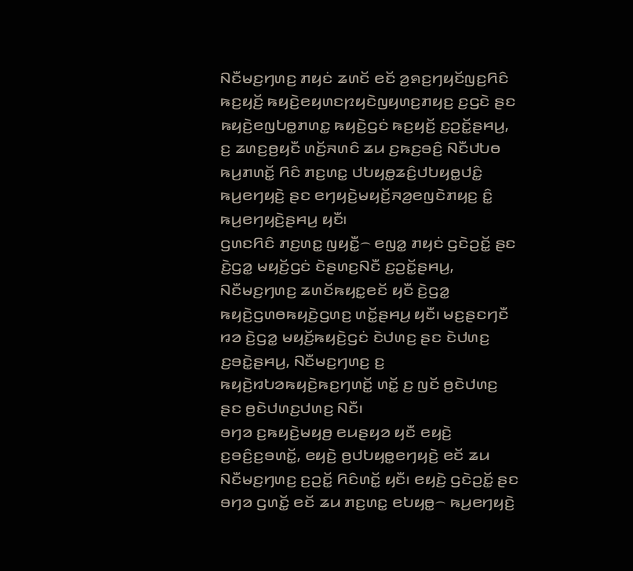ꤡꤢꤪꤗꤢ꤬ꤚꤛꤢ꤬ ꤊꤟꤢꤦ ꤘꤛꤢꤩ ꤕꤢꤩ ꤤ꤬ꤎꤢ꤬ꤚꤟꤢꤩꤜꤢ꤬ꤖꤢꤨ ꤒꤢ꤬ꤟꤢꤩ꤬ ꤒꤟꤢꤧ꤬ꤕꤟꤛꤢꤐꤟꤢꤧꤜꤟꤛꤢ꤬ꤊꤟꤢ꤬ ꤢ꤬ꤞꤢꤧ ꤔꤢ ꤒꤟꤢꤧ꤬ꤕꤜꤝꤥ꤭ꤊꤛꤢ꤭ ꤒꤟꤢꤧ꤬ꤞꤢꤦ ꤒꤢ꤬ꤟꤢꤩ꤬ ꤢ꤬ꤑꤢꤩ꤭ꤔꤌꤣ꤬, ꤢ꤬ ꤘꤛꤢ꤬ꤥ꤬ꤟꤢꤪ ꤛꤢꤩ꤬ꤏꤛꤢꤨ ꤘꤣ ꤢ꤬ꤒꤢ꤬ꤋꤢꤨ꤬ ꤡꤢꤪꤓꤝꤥ ꤒꤣ꤬ꤊꤛꤢꤩ꤭ ꤖꤢꤨ ꤊꤢ꤬ꤛꤢ꤭ ꤓꤝꤟꤥ꤭ꤘꤢꤨ꤬ꤓꤝꤟꤥ꤭ꤓꤢꤨ꤭ ꤒꤣ꤬ꤕꤚꤟꤢꤧ꤬ ꤔꤢ ꤕꤚꤟꤢꤧ꤬ꤗꤟꤢꤩ꤬ꤏꤤ꤬ꤕꤜꤢꤧꤊꤟꤢ꤬ ꤢꤨ꤭ ꤒꤣ꤬ꤕꤚꤟꤢꤧ꤬ꤔꤌꤣ꤬ ꤟꤢꤪ꤯
ꤞꤛꤢꤖꤢꤨ ꤊꤢ꤬ꤛꤢ꤭ ꤜꤟꤢꤪ꤭꤮ ꤕꤜꤤ꤭ ꤊꤟꤢꤦ ꤞꤢꤧꤑꤢꤩ꤭ ꤔꤢ ꤢꤧ꤬ꤞꤤ꤭ ꤗꤟꤢꤩ꤬ꤞꤢꤦ ꤢꤧꤔꤛꤢ꤬ꤡꤢꤪ ꤢ꤬ꤑꤢꤩ꤭ꤔꤌꤣ꤬, ꤡꤢꤪꤗꤢ꤬ꤚꤛꤢ꤬ ꤘꤛꤢꤩꤒꤟꤢ꤭ꤕꤢꤩ ꤟꤢꤪ ꤢꤧ꤬ꤞꤤ꤭ ꤒꤟꤢꤧ꤬ꤞꤛꤥꤒꤟꤢꤧ꤬ꤞꤛꤢ꤬ ꤛꤢꤩ꤭ꤔꤌꤣ꤬ ꤟꤢꤪ꤯ ꤗꤢ꤬ꤔꤢꤚꤢꤪ ꤙꤤ ꤢꤧ꤬ꤞꤤ꤭ ꤗꤟꤢꤩ꤬ꤒꤟꤢꤧ꤬ꤞꤢꤦ ꤢꤧꤓꤛꤢ꤬ ꤔꤢ ꤢꤧꤓꤛꤢ꤬ ꤢ꤬ꤋꤢꤧ꤭ꤔꤌꤣ꤬, ꤡꤢꤪꤗꤢ꤬ꤚꤛꤢ꤬ ꤢ꤬ ꤒꤟꤢꤧ꤬ꤙꤝꤤꤒꤟꤢꤧ꤬ꤒꤢ꤬ꤚꤛꤢꤩ꤭ ꤛꤢꤩ꤭ ꤢ꤬ ꤜꤢꤩ ꤥ꤬ꤢꤧꤓꤛꤢ꤬ ꤔꤢ ꤥ꤬ꤢꤧꤓꤛꤢ꤬ꤓꤛꤢ꤬ ꤡꤢꤪ꤯
ꤋꤚꤤ ꤢ꤬ꤒꤟꤢꤧ꤬ꤗꤟꤥ꤬ ꤕꤣꤔꤟꤤ ꤟꤢꤪ ꤕꤟꤢꤧ꤬ ꤢ꤬ꤋꤢꤨ꤬ꤢ꤬ꤋꤛꤢꤩ꤭, ꤕꤟꤢꤧ꤬ ꤥ꤬ꤓꤝꤟꤥ꤭ꤕꤚꤟꤢꤧ꤬ ꤕꤢꤩ ꤘꤣ ꤡꤢꤪꤗꤢ꤬ꤚꤛꤢ꤬ ꤢ꤬ꤑꤢꤩ꤭ ꤖꤢꤨꤛꤢꤩ꤭ ꤟꤢꤪ꤯ ꤕꤟꤢꤧ꤬ ꤞꤢꤧꤑꤢꤩ꤭ ꤔꤢ ꤋꤚꤤ ꤞꤛꤢꤩ꤭ ꤕꤢꤩ ꤘꤣ ꤊꤢ꤬ꤛꤢ꤭ ꤕꤝꤟꤥ꤭꤮ ꤒꤣ꤬ꤕꤚꤟꤢꤧ꤬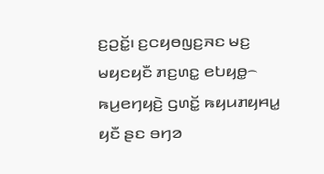ꤢ꤬ꤑꤢꤩ꤭꤯ ꤢ꤬ꤍꤟꤥꤜꤢ꤬ꤏꤢ ꤗꤢ꤬ ꤗꤟꤢꤟꤢꤪ ꤊꤢ꤬ꤛꤢ꤭ ꤕꤝꤟꤥ꤭꤮ ꤒꤣ꤬ꤕꤚꤟꤢꤧ꤬ ꤞꤛꤢꤩ꤭ ꤒꤟꤣꤊꤟꤌꤣ꤭ ꤟꤢꤪ ꤔꤢ ꤋꤚꤤ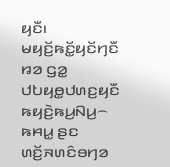ꤟꤢꤪ꤯
ꤗꤟꤢꤩ꤬ꤒꤢꤩ꤭ꤟꤢꤩꤚꤢꤪ ꤙꤤ ꤞꤤ꤭ ꤓꤝꤟꤥ꤭ꤓꤛꤢ꤬ꤟꤢꤪ ꤒꤟꤢꤧ꤬ꤒꤣ꤬ꤡꤣ꤬꤮ ꤒꤌꤣ꤭ ꤔꤢ ꤛꤢꤩ꤬ꤏꤛꤢꤨꤋꤚꤤ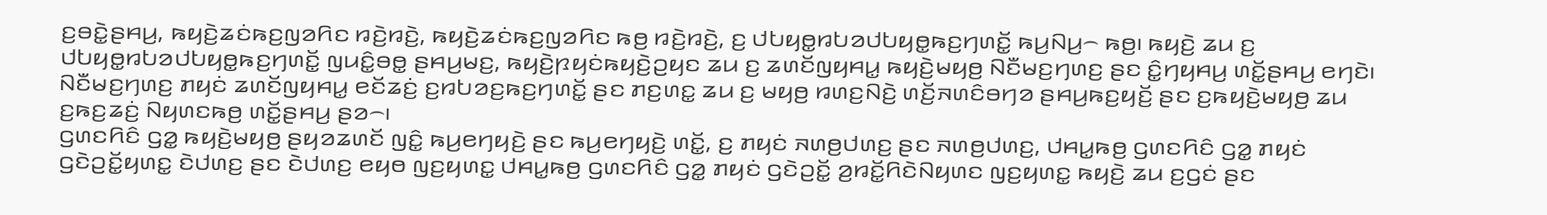ꤢ꤬ꤋꤢꤧ꤭ꤔꤌꤣ꤬, ꤒꤟꤢꤧ꤬ꤘꤢꤦꤒꤢ꤬ꤜꤤꤖꤢ ꤙꤢꤧ꤬ꤙꤢꤧ꤬, ꤒꤟꤢꤧ꤬ꤘꤢꤦꤒꤢ꤬ꤜꤤꤖꤢ ꤒꤥ꤬ ꤙꤢꤧ꤬ꤙꤢꤧ꤬, ꤢ꤬ ꤓꤝꤟꤥ꤭ꤙꤝꤤꤓꤝꤟꤥ꤭ꤒꤢ꤬ꤚꤛꤢꤩ꤭ ꤒꤣ꤬ꤡꤣ꤬꤮ ꤒꤥ꤬꤯ ꤒꤟꤢꤧ꤬ ꤘꤣ ꤢ꤬ ꤓꤝꤟꤥ꤭ꤙꤝꤤꤓꤝꤟꤥ꤭ꤒꤢ꤬ꤚꤛꤢꤩ꤭ ꤜꤣꤢꤨ꤭ꤋꤥ꤭ ꤔꤌꤣ꤬ꤗꤢ꤬, ꤒꤟꤢꤧ꤬ꤐꤟꤢꤦꤒꤟꤢꤧ꤬ꤑꤟꤢ ꤘꤣ ꤢ꤬ ꤘꤛꤢꤩꤜꤟꤌꤣ꤭ ꤒꤟꤢꤧ꤬ꤗꤟꤥ꤬ ꤡꤢꤪꤗꤢ꤬ꤚꤛꤢ꤬ ꤔꤢ ꤢꤨ꤭ꤚꤟꤌꤣ꤬ ꤛꤢꤩ꤭ꤔꤌꤣ꤬ ꤕꤚꤢꤧ꤯
ꤡꤢꤪꤗꤢ꤬ꤚꤛꤢ꤬ ꤊꤟꤢꤦ ꤘꤛꤢꤩꤜꤟꤌꤣ꤭ ꤕꤢꤩꤘꤢꤦ꤬ ꤢ꤬ꤙꤝꤤꤢ꤬ꤒꤢ꤬ꤚꤛꤢꤩ꤭ ꤔꤢ ꤊꤢ꤬ꤛꤢ꤭ ꤘꤣ ꤢ꤬ ꤗꤟꤥ꤬ ꤙꤛꤢ꤬ꤡꤢꤧ꤬ ꤛꤢꤩ꤬ꤏꤛꤢꤨꤋꤚꤤ ꤔꤌꤣ꤬ꤒꤢ꤬ꤟꤢꤩ꤬ ꤔꤢ ꤢ꤬ꤒꤟꤢꤧ꤬ꤗꤟꤥ꤬ ꤘꤣ ꤢ꤬ꤒꤢ꤬ꤘꤢꤦ꤬ ꤡꤟꤛꤢꤒꤥ꤬ ꤛꤢꤩ꤭ꤔꤌꤣ꤬ ꤔꤤ꤮꤯
ꤞꤛꤢꤖꤢꤨ ꤞꤤ꤭ ꤒꤟꤢꤧ꤬ꤗꤟꤥ꤬ ꤔꤟꤤꤘꤛꤢꤩ ꤜꤢꤨ꤭ ꤒꤣ꤬ꤕꤚꤟꤢꤧ꤬ ꤔꤢ ꤒꤣ꤬ꤕꤚꤟꤢꤧ꤬ ꤛꤢꤩ꤭, ꤢ꤬ ꤊꤟꤢꤦ ꤏꤛꤥ꤬ꤓꤛꤢ꤬ ꤔꤢ ꤏꤛꤥ꤬ꤓꤛꤢ꤬, ꤓꤌꤣ꤭ꤒꤥ꤬ ꤞꤛꤢꤖꤢꤨ ꤞꤤ꤭ ꤊꤟꤢꤦ ꤞꤢꤧꤑꤢꤩ꤭ꤟꤛꤢ꤭ ꤢꤧꤓꤛꤢ꤬ ꤔꤢ ꤢꤧꤓꤛꤢ꤬ ꤕꤟꤥ ꤜꤢ꤬ꤟꤛꤢ꤭ ꤓꤌꤣ꤭ꤒꤥ꤬ ꤞꤛꤢꤖꤢꤨ ꤞꤤ꤭ ꤊꤟꤢꤦ ꤞꤢꤧꤑꤢꤩ꤭ ꤤ꤬ꤙꤢꤩ꤭ꤖꤢꤧꤡꤟꤛꤢ ꤜꤢ꤬ꤟꤛꤢ꤭ ꤒꤟꤢꤧ꤬ ꤘꤣ ꤢ꤬ꤞꤢꤦ ꤔꤢ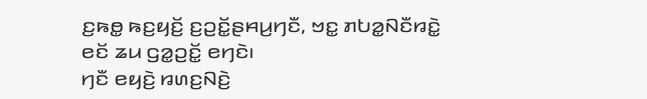ꤢ꤬ꤒꤥ꤭ ꤒꤢ꤬ꤟꤢꤩ꤬ ꤢ꤬ꤑꤢꤩ꤭ꤔꤌꤣ꤬ꤚꤢꤪ, ꤠꤢ꤭ ꤊꤝꤤ꤭ꤡꤢꤪꤙꤢꤧ꤭ ꤕꤢꤩ ꤘꤣ ꤞꤤ꤭ꤑꤢꤩ꤭ ꤕꤚꤢꤧ꤯
ꤚꤢꤪ ꤕꤟꤢꤧ꤬ ꤙꤛꤢ꤬ꤡꤢꤧ꤬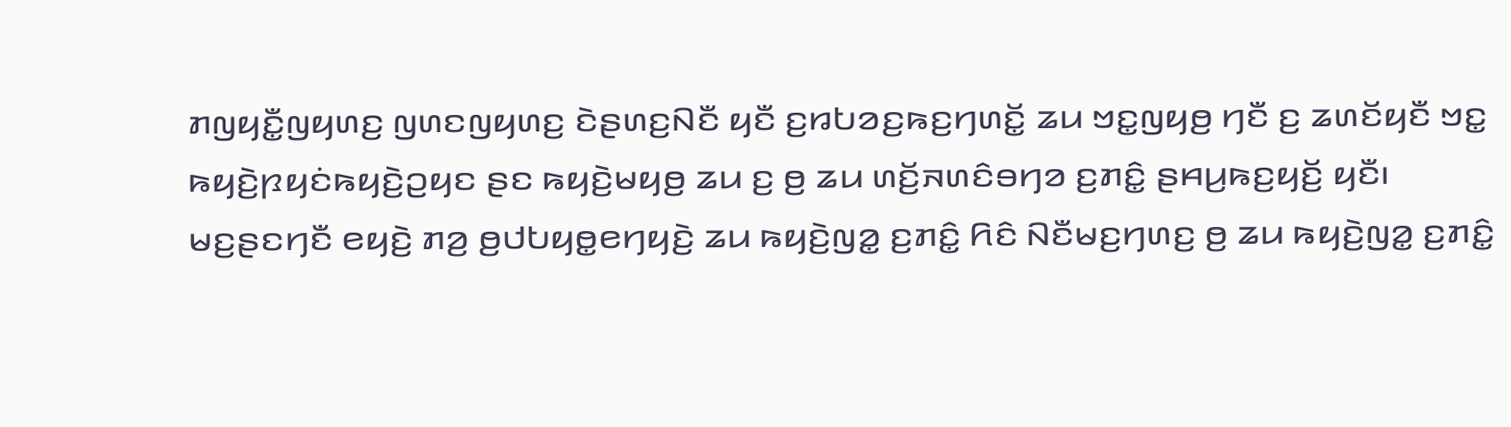ꤊꤜꤟꤢꤪ꤭ꤜꤟꤛꤢ꤬ ꤜꤛꤢꤜꤟꤛꤢ꤬ ꤢꤧꤔꤛꤢ꤬ꤡꤢꤪ ꤟꤢꤪ ꤢ꤬ꤙꤝꤤꤢ꤬ꤒꤢ꤬ꤚꤛꤢꤩ꤭ ꤘꤣ ꤠꤢ꤭ꤜꤟꤥ꤬ ꤚꤢꤪ ꤢ꤬ ꤘꤛꤢꤩꤟꤢꤪ ꤠꤢ꤭ ꤒꤟꤢꤧ꤬ꤐꤟꤢꤦꤒꤟꤢꤧ꤬ꤑꤟꤢ ꤔꤢ ꤒꤟꤢꤧ꤬ꤗꤟꤥ꤬ ꤘꤣ ꤢ꤬ ꤥ꤬ ꤘꤣ ꤛꤢꤩ꤬ꤏꤛꤢꤨꤋꤚꤤ ꤢ꤬ꤊꤢꤨ꤭ ꤔꤌꤣ꤬ꤒꤢ꤬ꤟꤢꤩ꤬ ꤟꤢꤪ꤯
ꤗꤢ꤬ꤔꤢꤚꤢꤪ ꤕꤟꤢꤧ꤬ ꤊꤤ꤬ ꤥ꤬ꤓꤝꤟꤥ꤭ꤕꤚꤟꤢꤧ꤬ ꤘꤣ ꤒꤟꤢꤧ꤬ꤜꤤ꤭ ꤢ꤬ꤊꤢꤨ꤭ ꤖꤢꤨ ꤡꤢꤪꤗꤢ꤬ꤚꤛꤢ꤬ ꤥ꤬ ꤘꤣ ꤒꤟꤢꤧ꤬ꤜꤤ꤭ ꤢ꤬ꤊꤢꤨ꤭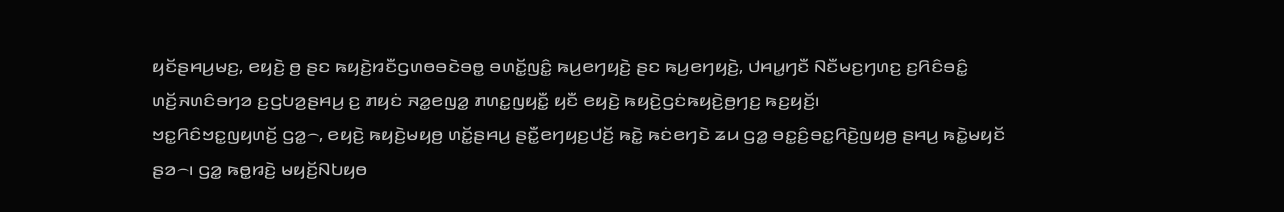ꤟꤢꤩꤔꤌꤣ꤬ꤗꤢ꤬, ꤕꤟꤢꤧ꤬ ꤥ꤬ ꤔꤢ ꤒꤟꤢꤧ꤬ꤙꤢꤪꤞꤛꤥꤋꤢꤧꤋꤥ꤭ ꤋꤛꤢꤩ꤭ꤜꤢꤨ꤭ ꤒꤣ꤬ꤕꤚꤟꤢꤧ꤬ ꤔꤢ ꤒꤣ꤬ꤕꤚꤟꤢꤧ꤬, ꤓꤌꤣ꤭ꤚꤢꤪ ꤡꤢꤪꤗꤢ꤬ꤚꤛꤢ꤬ ꤢ꤬ꤖꤢꤨꤋꤢꤨ꤭ ꤛꤢꤩ꤬ꤏꤛꤢꤨꤋꤚꤤ ꤢ꤬ꤞꤝꤤ꤬ꤔꤌꤣ꤬ ꤢ꤬ ꤊꤟꤢꤦ ꤏꤤ꤭ꤕꤜꤤ꤭ ꤊꤛꤢ꤭ꤜꤟꤢꤪ꤭ ꤟꤢꤪ ꤕꤟꤢꤧ꤬ ꤒꤟꤢꤧ꤬ꤞꤢꤦꤒꤟꤢꤧ꤬ꤥ꤬ꤚꤢ꤬ ꤒꤢ꤬ꤟꤢꤩ꤬꤯
ꤠꤢ꤭ꤖꤢꤨꤠꤢ꤭ꤜꤟꤛꤢꤩ꤬ ꤞꤤ꤭꤮, ꤕꤟꤢꤧ꤬ ꤒꤟꤢꤧ꤬ꤗꤟꤥ꤬ ꤛꤢꤩ꤭ꤔꤌꤣ꤬ ꤔꤢꤪ꤭ꤕꤚꤟꤢ꤬ꤓꤢꤩ꤬ ꤒꤢꤧ꤭ ꤒꤢꤦꤕꤚꤢꤧ ꤘꤣ ꤞꤤ꤭ ꤋꤢ꤭ꤢꤨ꤬ꤋꤢ꤭ꤖꤢꤧ꤬ꤜꤟꤥ꤬ ꤔꤌꤣ꤬ ꤒꤢꤧ꤭ꤗꤟꤢꤩ ꤔꤤ꤮꤯ ꤞꤤ꤭ ꤒꤥ꤭ꤙꤢꤧ꤬ ꤗꤟꤢꤩ꤬ꤡꤝꤟꤥ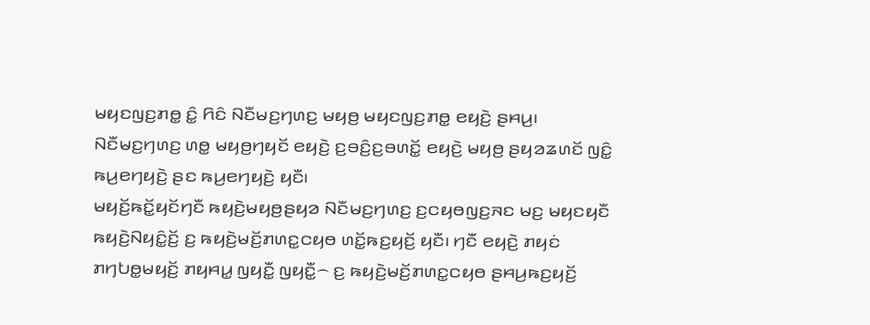ꤗꤟꤢꤜꤢ꤬ꤊꤥ꤭ ꤢꤨ꤭ ꤖꤢꤨ ꤡꤢꤪꤗꤢ꤬ꤚꤛꤢ꤬ ꤗꤟꤥ꤬ ꤗꤟꤢꤜꤢ꤬ꤊꤥ꤭ ꤕꤟꤢꤧ꤬ ꤔꤌꤣ꤬꤯
ꤡꤢꤪꤗꤢ꤬ꤚꤛꤢ꤬ ꤛꤥ꤭ ꤗꤟꤥ꤬ꤚꤟꤢꤩ ꤕꤟꤢꤧ꤬ ꤢ꤬ꤋꤢꤨ꤬ꤢ꤬ꤋꤛꤢꤩ꤭ ꤕꤟꤢꤧ꤬ ꤗꤟꤥ꤬ ꤔꤟꤤꤘꤛꤢꤩ ꤜꤢꤨ꤭ ꤒꤣ꤬ꤕꤚꤟꤢꤧ꤬ ꤔꤢ ꤒꤣ꤬ꤕꤚꤟꤢꤧ꤬ ꤟꤢꤪ꤯
ꤗꤟꤢꤩ꤬ꤒꤢꤩ꤭ꤟꤢꤩꤚꤢꤪ ꤒꤟꤢꤧ꤬ꤗꤟꤥ꤬ꤔꤟꤤ ꤡꤢꤪꤗꤢ꤬ꤚꤛꤢ꤬ ꤢ꤬ꤍꤟꤥꤜꤢ꤬ꤏꤢ ꤗꤢ꤬ ꤗꤟꤢꤟꤢꤪ ꤒꤟꤢꤧ꤬ꤡꤟꤢꤨ꤭ꤢꤩ꤬ ꤢ꤬ ꤒꤟꤢꤧ꤬ꤗꤢꤩ꤬ꤊꤛꤢ꤭ꤍꤟꤥ ꤛꤢꤩ꤭ꤒꤢ꤬ꤟꤢꤩ꤬ ꤟꤢꤪ꤯ ꤚꤢꤪ ꤕꤟꤢꤧ꤬ ꤊꤟꤢꤦ ꤊꤚꤝꤥ꤭ꤗꤟꤢꤩ꤬ ꤊꤟꤌꤣ꤭ ꤜꤟꤢꤪ꤭ ꤜꤟꤢꤪ꤭꤮ ꤢ꤬ ꤒꤟꤢꤧ꤬ꤗꤢꤩ꤬ꤊꤛꤢ꤭ꤍꤟꤥ ꤔꤌꤣ꤬ꤒꤢ꤬ꤟꤢꤩ꤬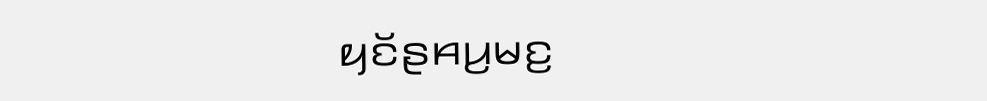ꤟꤢꤩꤔꤌꤣ꤬ꤗꤢ꤬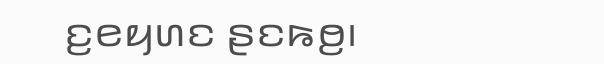ꤢ꤬ꤕꤟꤛꤢ ꤔꤢꤒꤥ꤬꤯